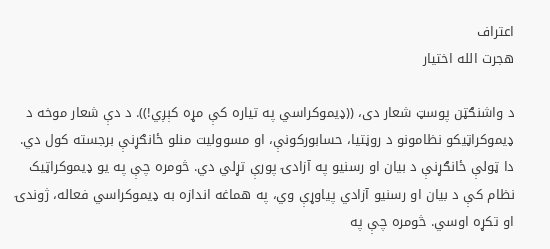اعتراف
هجرت الله اختيار

د واشنګټن پوسټ شعار دی، ((ډيموکراسي په تياره کې مړه کېږي!)). د دې شعار موخه د ډيموکراټيکو نظامونو د روڼتيا، حسابورکونې، او مسووليت منلو ځانګړنې برجسته کول دي. دا ټولې ځانګړنې د بيان او رسنيو په آزادۍ پورې تړلي دي. څومره چې په يو ډيموکراټيک نظام کې د بيان او رسنيو آزادي پیاوړې وي، په هماغه اندازه به ډيموکراسي فعاله، ژوندۍ او تکړه اوسي. څومره چې په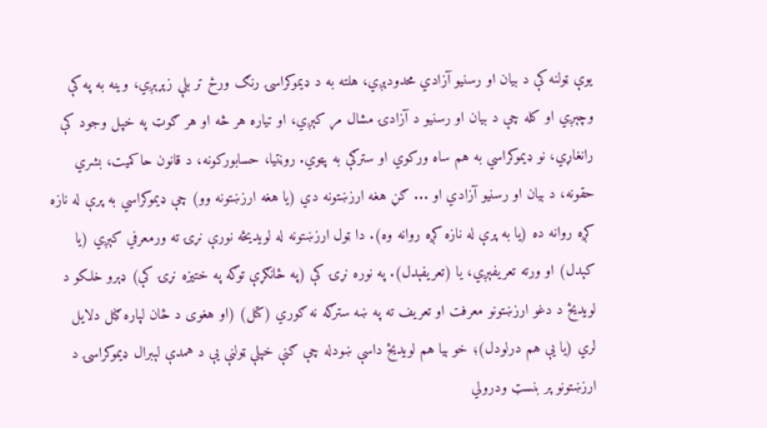يوې ټولنه کې د بيان او رسنيو آزادي محدودېږي، هلته به د ډيموکراسۍ رنګ ورځ تر بلې زېړېږي، وینه به په کې وچېږي او کله چې د بيان او رسنيو د آزادۍ مشال مړ کېږي، او تياره هر څه او هر ګوټ په خپل وجود کې رانغاړي، نو ډيموکراسي به هم ساه ورکوي او سترګې به پټوي. روڼتيا، حسابورکونه، د قانون حاکميت، بشري حقونه، د بيان او رسنيو آزادي او ... ګڼ هغه ارزښتونه دي (يا هغه ارزښتونه وو) چې ډيموکراسي به پرې له نازه کږه روانه ده (يا به پرې له نازه کږه روانه وه). دا ټول ارزښتونه له لويديځه نورې نړۍ ته ورمعرفي کېږي (يا کېدل) او ورته تعريفېږي، يا (تعريفېدل). په نوره نړۍ کې (په ځانګړې توګه په ختيزه نړۍ کې) ډېرو خلکو د لويديځ د دغو ارزښتونو معرفت او تعريف ته په ښه سترګه نه ګوري (کتل) (او هغوی د ځان لپاره ګڼل دلايل لري (يا یې هم درلودل)؛ خو بيا هم لويديځ داسې ښودله چې ګنې خپلې ټولنې یې د همدې لېبرال ډيموکراسۍ د ارزښتونو پر بنسټ ودرولي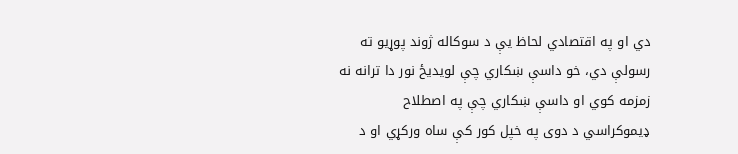دي او په اقتصادي لحاظ یې د سوکاله ژوند پوړيو ته رسولې دي، خو داسې ښکاري چې لويديځ نور دا ترانه نه زمزمه کوي او داسې ښکاري چې په اصطلاح ډيموکراسي د دوی په خپل کور کې ساه ورکړي او د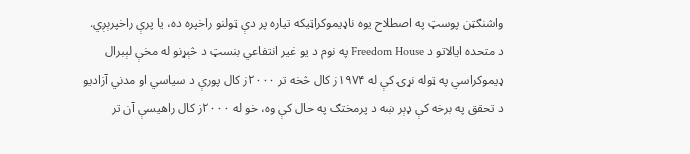واشنګټن پوسټ په اصطلاح يوه ناډيموکراټيکه تياره پر دې ټولنو راخپره ده، يا پرې راخپرېږي.
د متحده ايالاتو د Freedom House په نوم د يو غير انتفاعي بنسټ د څېړنو له مخې لېبرال ډيموکراسي په ټوله نړۍ کې له ۱۹۷۴ز کال څخه تر ۲۰۰۰ز کال پورې د سياسي او مدني آزاديو د تحقق په برخه کې ډېر ښه د پرمختګ په حال کې وه، خو له ۲۰۰۰ز کال راهيسې آن تر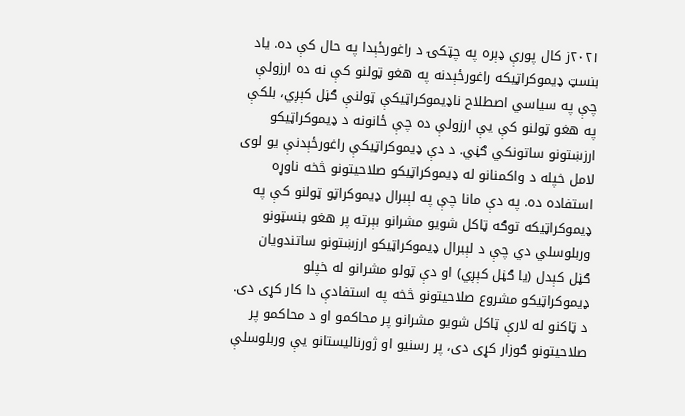۲۰۲۱ز کال پورې ډېره په چټکۍ د راغورځېدا په حال کې ده. ياد بنسټ ډيموکراټيکه راغورځېدنه په هغو ټولنو کې نه ده ارزولې چې په سياسي اصطلاح ناډيموکراټيکې ټولنې ګڼل کېږي، بلکې په هغو ټولنو کې یې ارزولې ده چې ځانونه د ډيموکراټيکو ارزښتونو ساتونکي ګڼي. د دې ډيموکراټيکې راغورځېدنې يو لوی لامل خپله د واکمنانو له ډيموکراټيکو صلاحيتونو څخه ناوړه استفاده ده. په دې مانا چې په لېبرال ډيموکراټو ټولنو کې په ډيموکراټيکه توګه ټاکل شويو مشرانو بېرته پر هغو بنسټونو وربلوسلي دي چې د لېبرال ډيموکراټيکو ارزښتونو ساتندويان ګڼل کېدل (يا ګڼل کېږي) او دې ټولو مشرانو له خپلو ډيموکراټيکو مشروع صلاحيتونو څخه په استفادې دا کار کړی دی. د ټاکنو له لارې ټاکل شويو مشرانو پر محاکمو او د محاکمو پر صلاحيتونو ګوزار کړی دی، پر رسنيو او ژورناليستانو یې وربلوسلې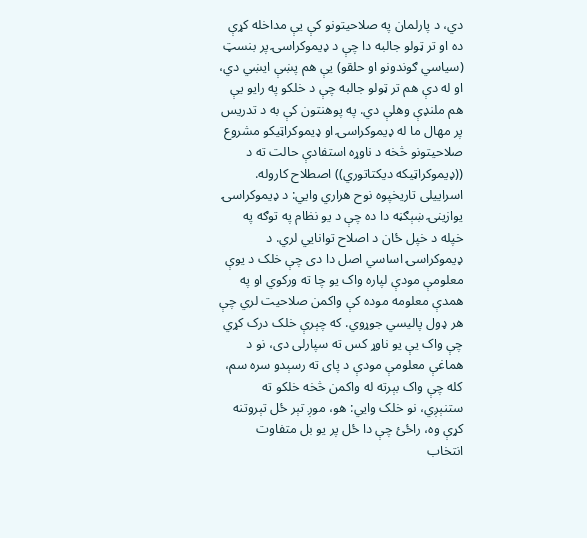دي، د پارلمان په صلاحيتونو کې یې مداخله کړې ده او تر ټولو جالبه دا چې د ډيموکراسۍ پر بنسټ (سياسي ګوندونو او حلقو) یې هم پښې ايښي دي، او له دې هم تر ټولو جالبه چې د خلکو په رايو یې هم ملنډې وهلې دي. په پوهنتون کې به د تدريس پر مهال ما له ډيموکراسۍ او ډيموکراټيکو مشروع صلاحيتونو څخه د ناوړه استفادې حالت ته د ((ډيموکراټيکه ديکتاتوري)) اصطلاح کاروله.
اسراييلی تاريخپوه نوح هراري وايي: د ډيموکراسۍ يوازينۍ ښېګڼه دا ده چې د يو نظام په توګه په خپله د خپل ځان د اصلاح توانايي لري. د ډيموکراسۍ اساسي اصل دا دی چې خلک د يوې معلومې مودې لپاره واک یو چا ته ورکوي او په همدې معلومه موده کې واکمن صلاحيت لري چې هر ډول پاليسي جوړوي. که چېرې خلک درک کړي چې واک یې يو ناوړ کس ته سپارلی دی، نو د هماغې معلومې مودې د پای ته رسېدو سره سم، کله چې واک بېرته له واکمن څخه خلکو ته ستنېږي، نو خلک وايي: هو، موږ تېر ځل تېروتنه کړې وه، راځئ چې دا ځل پر يو بل متفاوت انتخاب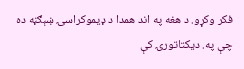فکر وکړو. د هغه په اند همدا د ډيموکراسۍ ښېګڼه ده چې په. ديکتاتورۍ کې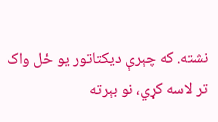نشته. که چېرې ديکتاتور يو ځل واک تر لاسه کړي، نو بېرته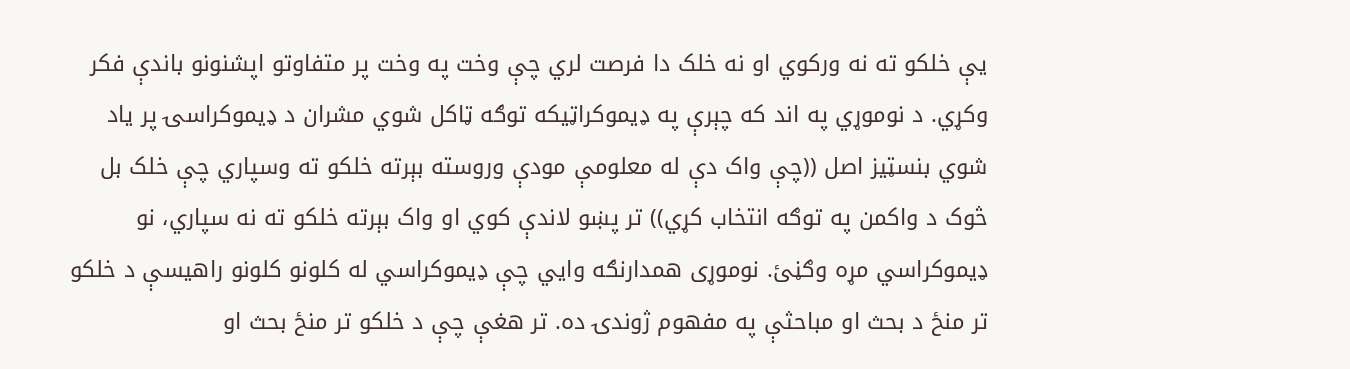یې خلکو ته نه ورکوي او نه خلک دا فرصت لري چې وخت په وخت پر متفاوتو اپشنونو باندې فکر وکړي. د نوموړي په اند که چېرې په ډيموکراټيکه توګه ټاکل شوي مشران د ډيموکراسۍ پر ياد شوي بنسټيز اصل ((چې واک دې له معلومې مودې وروسته بېرته خلکو ته وسپاري چې خلک بل څوک د واکمن په توګه انتخاب کړي)) تر پښو لاندې کوي او واک بېرته خلکو ته نه سپاري، نو ډيموکراسي مړه وګڼئ. نوموړی همدارنګه وايي چې ډيموکراسي له کلونو کلونو راهيسې د خلکو تر منځ د بحث او مباحثې په مفهوم ژوندۍ ده. تر هغې چې د خلکو تر منځ بحث او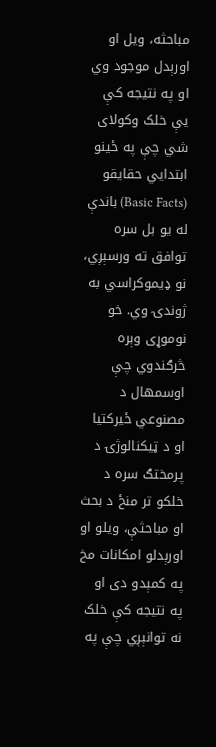مباحثه، ويل او اورېدل موجود وي او په نتيجه کې یې خلک وکولای شي چې په ځينو ابتدايي حقايقو (Basic Facts) باندې له يو بل سره توافق ته ورسېږي، نو ډيموکراسي به ژوندۍ وي. خو نوموړی وېره څرګندوي چې اوسمهال د مصنوعي ځيرکتيا او د ټيکنالوژۍ د پرمختګ سره د خلکو تر منځ د بحث او مباحثې، ويلو او اورېدلو امکانات مخ په کمېدو دی او په نتيجه کې خلک نه توانېږي چې په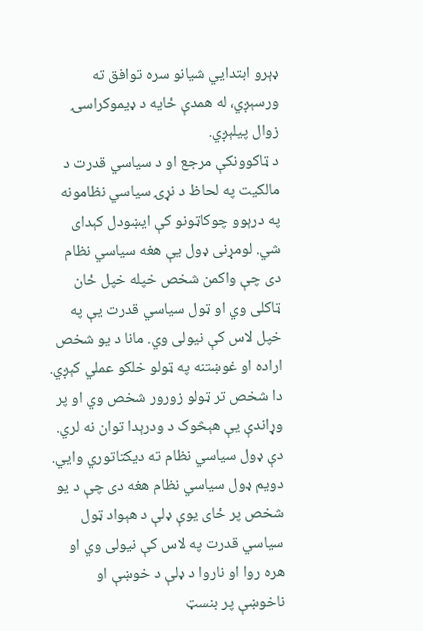ډېرو ابتدايي شيانو سره توافق ته ورسېږي، له همدې ځايه د ډيموکراسۍ زوال پيلېږي.
د ټاکوونکې مرجع او د سياسي قدرت د مالکيت په لحاظ د نړۍ سياسي نظامونه په درېوو چوکاټونو کې ايښودل کېدای شي. لومړنی ډول یې هغه سياسي نظام دی چې واکمن شخص خپله خپل ځان ټاکلی وي او ټول سياسي قدرت یې په خپل لاس کې نيولی وي. مانا د يو شخص اراده او غوښتنه په ټولو خلکو عملي کېږي. دا شخص تر ټولو زورور شخص وي او پر وړاندې یې هېڅوک د ودرېدا توان نه لري. دې ډول سياسي نظام ته ديکتاتوري وايي. دويم ډول سياسي نظام هغه دی چې د يو شخص پر ځای يوې ډلې د هېواد ټول سیاسي قدرت په لاس کې نیولی وي او هره روا او ناروا د ډلې د خوښې او ناخوښې پر بنسټ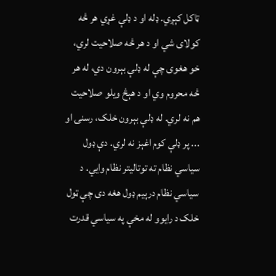ټاکل کېږي. ډله او د ډلې غړي هر څه کولای شي او د هر څه صلاحيت لري، خو هغوی چې له ډلې بېرون دي، له هر څه محروم وي او د هېڅ ويلو صلاحيت هم نه لري. له ډلې بېرون خلک، رسنۍ او ... پر ډلې کوم اغېز نه لري. دې ډول سياسي نظام ته توتاليتر نظام وايي. د سياسي نظام درېیم ډول هغه دی چې ټول خلک د رایوو له مخې په سياسي قدرت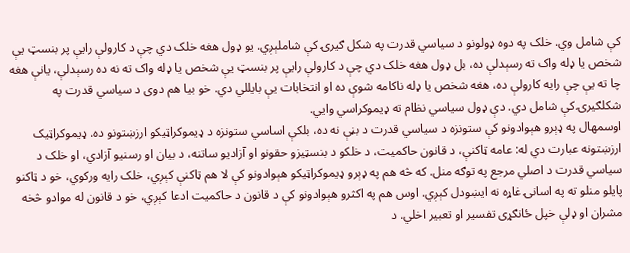کې شامل وي. خلک په دوه ډولونو د سياسي قدرت په شکل ګيرۍ کې شاملېږي. يو ډول هغه خلک دي چې د کارولې رایې پر بنسټ یې شخص يا ډله واک ته رسېدلې ده، بل ډول هغه خلک دي چې د کارولې رایې پر بنسټ یې شخص يا ډله واک ته نه ده رسېدلې، يانې هغه چا ته یې چې رايه کارولې ده، هغه شخص يا ډله ناکامه شوې ده او انتخابات یې بايللي دي. خو بيا هم دوی د سياسي قدرت په شکلګيرۍ کې شامل دي. دې ډول سیاسي نظام ته ډيموکراسي وايي.
اوسمهال په ډېرو هېوادونو کې ستونزه د سياسي قدرت د بڼې نه ده، بلکې اساسي ستونزه د ډيموکراټيکو ارزښتونو ده. ډيموکراټيک ارزښتونه عبارت دي له: عامه ټاکنې، د قانون حاکميت، د خلکو د بنسټيزو حقونو او آزاديو ساتنه، د بيان او رسنيو آزادي، او خلک د سياسي قدرت د اصلي مرجع په توګه منل. که څه هم په ډېرو ډيموکراټيکو هېوادونو کې لا هم ټاکنې کېږي، خلک رايه ورکوي، خو د ټاکنو پايلو منلو ته په اسانۍ غاړه نه ايښودل کېږي. اوس هم په اکثرو هېوادونو کې د قانون د حاکميت ادعا کېږي، خو د قانون له موادو څخه مشران او ډلې خپل ځانګړی تفسير او تعبير اخلي. د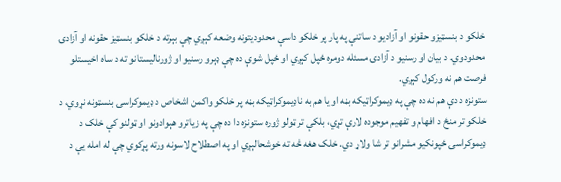خلکو د بنسټيزو حقونو او آزاديو د ساتنې په پار پر خلکو داسې محدودیتونه وضعه کېږي چې بېرته د خلکو بنسټيز حقونه او آزادۍ محدودوي. د بيان او رسنيو د آزادۍ مسئله دومره ځپل کېږي او ځپل شوې ده چې ډېرو رسنيو او ژورناليستانو ته د ساه اخيستلو فرصت هم نه ورکول کېږي.
ستونزه د دې هم نه ده چې په ډيموکراټيکه بڼه او يا هم به ناډيموکراټيکه بڼه پر خلکو واکمن اشخاص د ډيموکراسۍ بنسټونه نړوي، د خلکو تر منځ د افهام و تفهيم موجوده لارې تړي، بلکې تر ټولو ژوره ستونزه دا ده چې په زیاترو هېوادونو او ټولنو کې خلک د ډيموکراسۍ ځپونکيو مشرانو تر شا ولاړ دي. خلک هغه څه ته خوشحالېږي او په اصطلاح لاسونه ورته پړکوي چې له امله یې د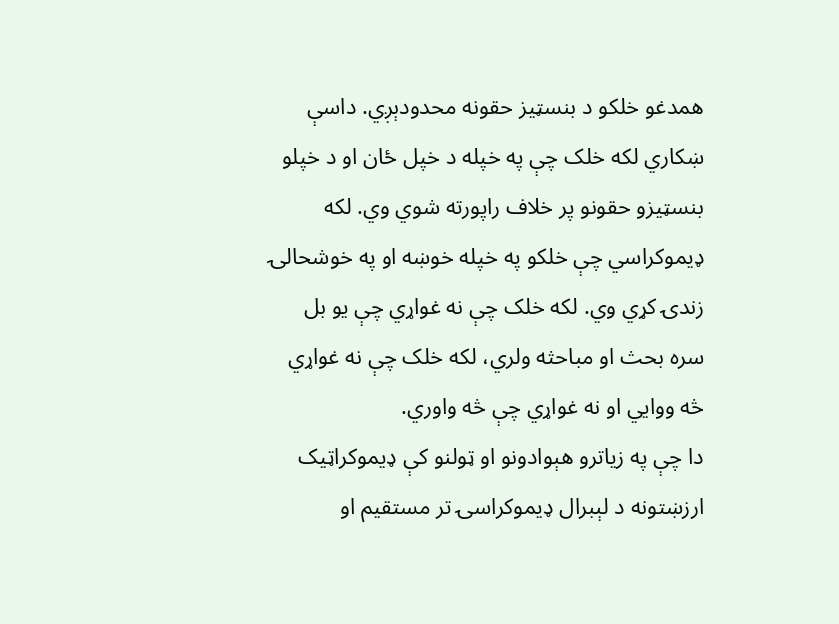همدغو خلکو د بنسټيز حقونه محدودېږي. داسې ښکاري لکه خلک چې په خپله د خپل ځان او د خپلو بنسټيزو حقونو پر خلاف راپورته شوي وي. لکه ډيموکراسي چې خلکو په خپله خوښه او په خوشحالۍ زندۍ کړي وي. لکه خلک چې نه غواړي چې يو بل سره بحث او مباحثه ولري، لکه خلک چې نه غواړي څه ووايي او نه غواړي چې څه واوري.
دا چې په زياترو هېوادونو او ټولنو کې ډيموکراټيک ارزښتونه د لېبرال ډيموکراسۍ تر مستقيم او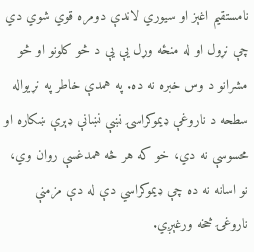نامستقيم اغېز او سيوري لاندې دومره قوي شوي دي چې نړول او له منځه وړل یې یې د څو کلونو او څو مشرانو د وس خبره نه ده. په همدې خاطر په نړيواله سطحه د ناروغې ډيموکراسۍ نښې نښانې ډېرې ښکاره او محسوسې نه دي، خو که هر څه همدغسې روان وي، نو اسانه نه ده چې ډيموکراسي دې له دې مزمنې ناروغۍ څخه ورغېږي.